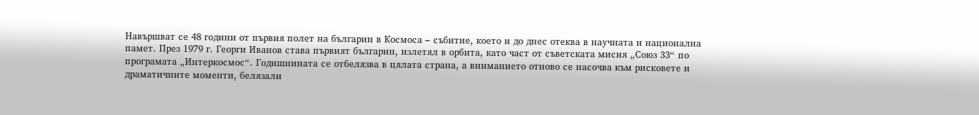Навършват се 48 години от първия полет на българин в Космоса – събитие, което и до днес отеква в научната и национална памет. През 1979 г. Георги Иванов става първият българин, излетял в орбита, като част от съветската мисия „Союз 33“ по програмата „Интеркосмос“. Годишнината се отбелязва в цялата страна, а вниманието отново се насочва към рисковете и драматичните моменти, белязали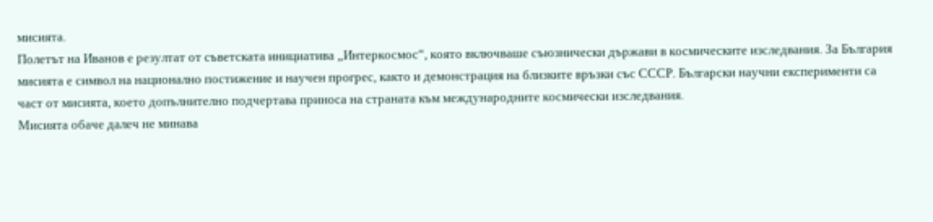мисията.
Полетът на Иванов е резултат от съветската инициатива „Интеркосмос“, която включваше съюзнически държави в космическите изследвания. За България мисията е символ на национално постижение и научен прогрес, както и демонстрация на близките връзки със СССР. Български научни експерименти са част от мисията, което допълнително подчертава приноса на страната към международните космически изследвания.
Мисията обаче далеч не минава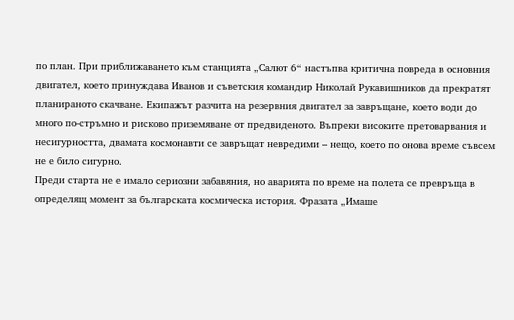по план. При приближаването към станцията „Салют 6“ настъпва критична повреда в основния двигател, което принуждава Иванов и съветския командир Николай Рукавишников да прекратят планираното скачване. Екипажът разчита на резервния двигател за завръщане, което води до много по-стръмно и рисково приземяване от предвиденото. Въпреки високите претоварвания и несигурността, двамата космонавти се завръщат невредими – нещо, което по онова време съвсем не е било сигурно.
Преди старта не е имало сериозни забавяния, но аварията по време на полета се превръща в определящ момент за българската космическа история. Фразата „Имаше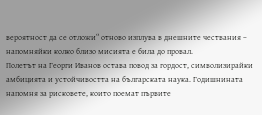вероятност да се отложи“ отново изплува в днешните чествания – напомняйки колко близо мисията е била до провал.
Полетът на Георги Иванов остава повод за гордост, символизирайки амбицията и устойчивостта на българската наука. Годишнината напомня за рисковете, които поемат първите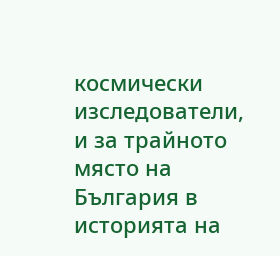космически изследователи, и за трайното място на България в историята на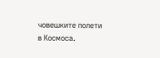човешките полети в Космоса.